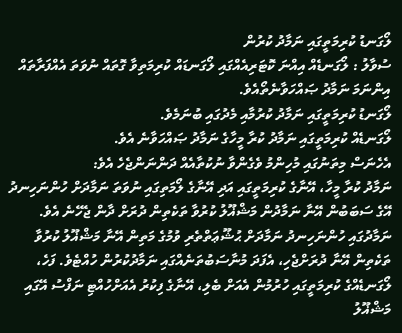ލޯގަނޑު ކުރިމަތީގައި ނަމާދު ކުރުން
ސުވާލު : ލޯގަނޑެއް އިއްނަ ކޮޓަރިއެއްގައި ލޯގަނޑައް ކުރިމަތިވާ ގޮތައް ނުވަތަ އެއްފަރާތައް އިންނަމަ ނަމާދު ޞައްހަވާނެތޯއެވެ.
ލޯގަނޑު ކުރިމަތީގައި ނަމާދު ކުރުމާއި މެދުގައި ބުނަމެވެ.
ލޯގަނޑެއް ކުރިމަތީގައި ނަމާދު ކުރާ މީހާގެ ނަމާދު ޞައްހަވާނެ އެވެ.
އެހެނަސް މިތަނުގައި މުހިންމު ވެގެންވާ ނުކުތާއެއް ދަންނަންޖެހެ އެވެ:
ނަމާދު ކުރާ މީހާ، އޭނާގެ ކުރިމަތީގައި އަދި އޭނާގެ ލޯމަތިގައި ނުވަތަ ނަމާދަށް ހުންނަހިނދު އޭގެ ސަބަބުން އޭނާ ނަމާދުން މަޝްޣޫލު ކުރުވާ ތަކެތިން ދުރަށް ދާން ޖެހޭނެ އެވެ.
ނަމާދުގައި ހުންނަހިނދު ނަމާދަށް ޙުޝޫޢަތްތެރި ވުމުގެ މަތިން އޭނާ މަޝްޣޫލު ކުރުވާ ތަކެތިން އޭނާ ދުރަށްޖެހި، އެފަދަ މުނާސަބުތަނެއްގައި ނަމާދުކުރުން ހުއްޓެވެ. ފަހެ، ލޯގަނޑެއްގެ ކުރިމަތީގައި ހުރުމުން އެއަށް ބެލި، އޭނާގެ ފިކުރު އެއަށްހުއްޓި ނަފްސު އޭގައި މަޝްޣޫލު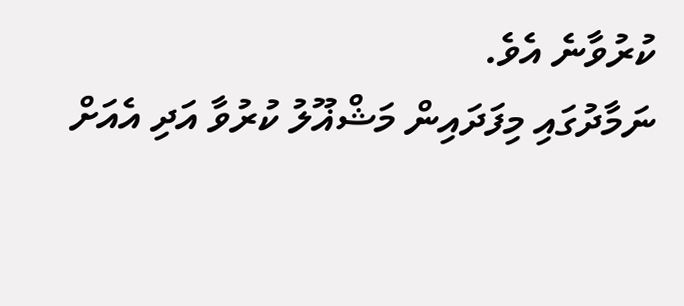ކުރުވާނެ އެވެ.
ނަމާދުގައި މިފަދައިން މަޝްޣޫލު ކުރުވާ އަދި އެއަށް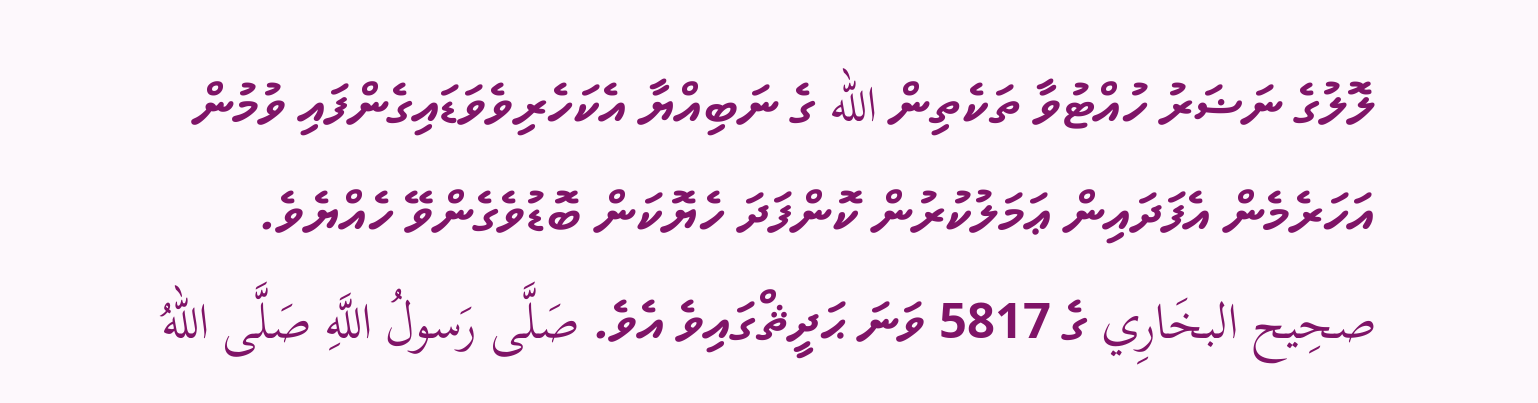ލޮލުގެ ނަޟަރު ހުއްޓުވާ ތަކެތިން الله ގެ ނަބިއްޔާ އެކަހެރިވެވަޑައިގެންފައި ވުމުން އަހަރެމެން އެފަދައިން ޢަމަލުކުރުން ކޮންފަދަ ހެޔޮކަން ބޮޑުވެގެންވޭ ހެއްޔެވެ. صحِيح البخَارِي ގެ 5817 ވަނަ ޙަދީޘްގައިވެ އެވެ. صَلَّى رَسولُ اللَّهِ صَلَّى اللهُ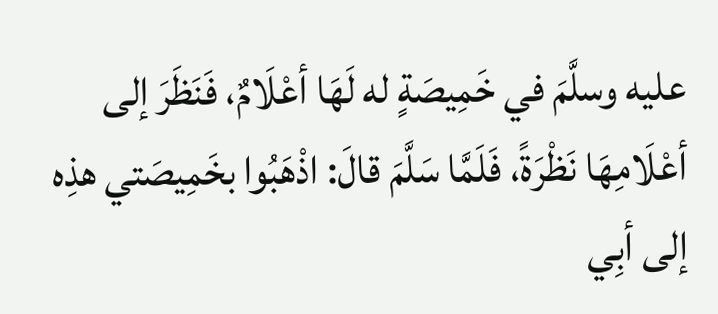عليه وسلَّمَ في خَمِيصَةٍ له لَهَا أعْلَامٌ، فَنَظَرَ إلى أعْلَامِهَا نَظْرَةً، فَلَمَّا سَلَّمَ قالَ: اذْهَبُوا بخَمِيصَتي هذِه إلى أبِي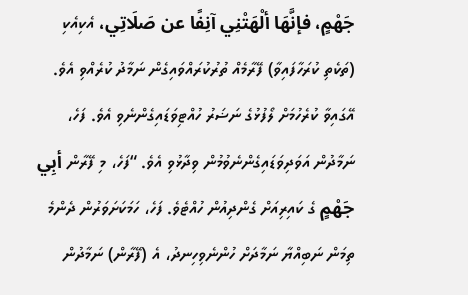جَهْمٍ، فإنَّهَا ألْهَتْنِي آنِفًا عن صَلَاتِي، އެކިއެކި (ތަކެތި ކުރަހާފައިވާ) ފޭރާމެއް ތުރުކުރައްވައިގެން ނަމާދު ކުރެއްވި އެވެ. އޭގައިވާ ކުރެހުމަށް ލޯފުޅުގެ ނަޟަރު ހުއްޓިވަޑައިގެންނެވި އެވެ. ފަހެ، ނަމާދުން އަވަދިވަޑައިގެންނެވުމުން ވިދާޅުވި އެވެ. “ފަހެ، މި ފޭރާން أبِي جَهْمٍ ގެ ކައިރިއަށް ގެންދިއުން ހުއްޓެވެ. ފަހެ، ހަމަކަށަވަރުން ދެންމެ ތިމަން ނަބިއްޔާ ނަމާދަށް ހުންނެވިހިނދު، އެ (ފޭރާން) ނަމާދުން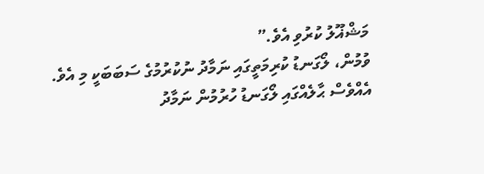މަޝްޣޫލު ކުރުވި އެވެ.”
ވުމުން، ލޯގަނޑު ކުރިމަތީގައި ނަމާދު ނުކުރުމުގެ ސަބަބަކީ މި އެވެ. އެއްވެސް ޙާލެއްގައި ލޯގަނޑު ހުރުމުން ނަމާދު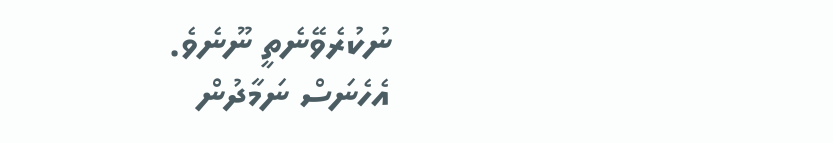ނުކުރެވޭނެތީ ނޫނެވެ.
އެހެނަސް ނަމާދުން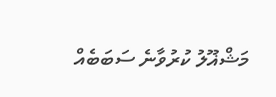މަޝްޣޫލު ކުރުވާނެ ސަބަބެއް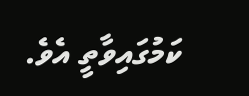ކަމުގައިވާތީ އެވެ.